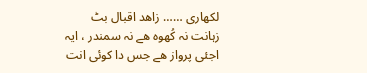لکھاری …… زاھد اقبال بٹ
زہانت نہ کُھوہ ھے نہ سمندر ، ایہ اجئی پرواز ھے جس دا کوئی انت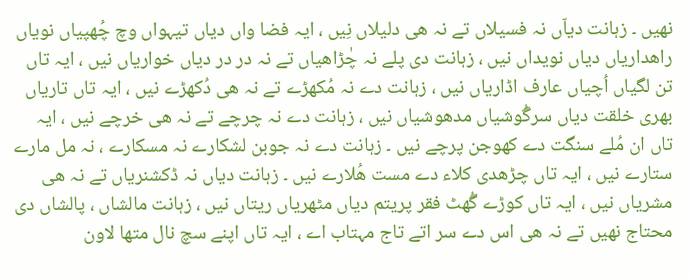نھیں ۔ زہانت دیاّں نہ فسیلاں تے نہ ھی دلیلاں نِیں ، ایہ فضا واں دیاں تیہواں وچ چُھپیاں نویاں راھداریاں دیاں نویداں نیں ، زہانت دی پلے نہ چٰڑاھیاں تے نہ در در دیاں خواریاں نیں ، ایہ تاں تن لگیاں اُچیاں عارف اڈاریاں نیں ، زہانت دے نہ مُکھڑے تے نہ ھی دُکھڑے نیں ، ایہ تاں تاریاں بھری خلقت دیاں سرگُوشیاں مدھوشیاں نیں ، زہانت دے نہ چرچے تے نہ ھی خرچے نیں ، ایہ تاں ان مُلے سنگت دے کھوجن پرچے نیں ۔ زہانت دے نہ جوبن لشکارے نہ مسکارے ، نہ مل مارے ستارے نیں ، ایہ تاں چڑھدی کلاء دے مست ھُلارے نیں ۔ زہانت دیاں نہ ڈکشنریاں تے نہ ھی مشریاں نیں ، ایہ تاں کوڑے گُھٹ فقر پریتم دیاں مٹھریاں ریتاں نیں ، زہانت مالشاں ، پالشاں دی محتاج نھیں تے نہ ھی اس دے سر اتے تاج مہتاب اے ، ایہ تاں اپنے سچ نال متھا لاون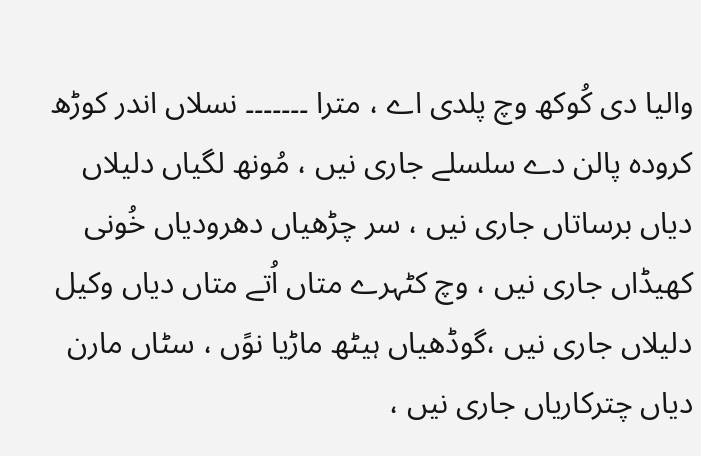والیا دی کُوکھ وچ پلدی اے ، مترا ۔۔۔۔۔۔۔ نسلاں اندر کوڑھ کرودہ پالن دے سلسلے جاری نیں ، مُونھ لگیاں دلیلاں دیاں برساتاں جاری نیں ، سر چڑھیاں دھرودیاں خُونی کھیڈاں جاری نیں ، وچ کٹہرے متاں اُتے متاں دیاں وکیل دلیلاں جاری نیں ،گوڈھیاں ہیٹھ ماڑیا نوًں ، سٹاں مارن دیاں چترکاریاں جاری نیں ،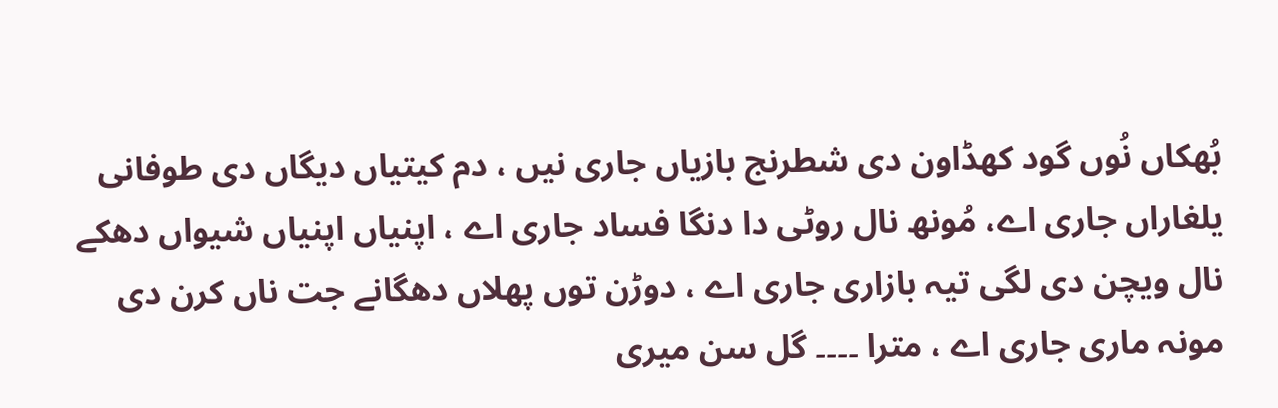بُھکاں نُوں گود کھڈاون دی شطرنج بازیاں جاری نیں ، دم کیتیاں دیگاں دی طوفانی یلغاراں جاری اے، مُونھ نال روٹی دا دنگا فساد جاری اے ، اپنیاں اپنیاں شیواں دھکے نال ویچن دی لگی تیہ بازاری جاری اے ، دوڑن توں پھلاں دھگانے جت ناں کرن دی مونہ ماری جاری اے ، مترا ۔۔۔۔ گل سن میری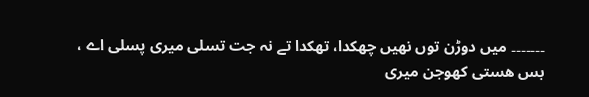۔۔۔۔۔۔۔ میں دوڑن توں نھیں چھکدا، تھکدا تے نہ جت تسلی میری پسلی اے ، بس ھستی کھوجن میری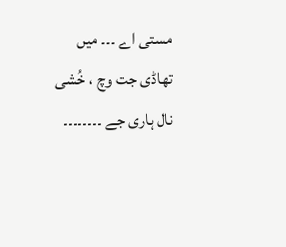مستی اے ۔۔۔ میں تھاڈی جت وچ ، خُشی نال ہاری جے ۔۔۔۔۔۔۔۔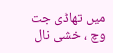میں تھاڈی جت وچ ، خشی نال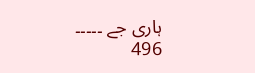ہاری جے ۔۔۔۔۔
496